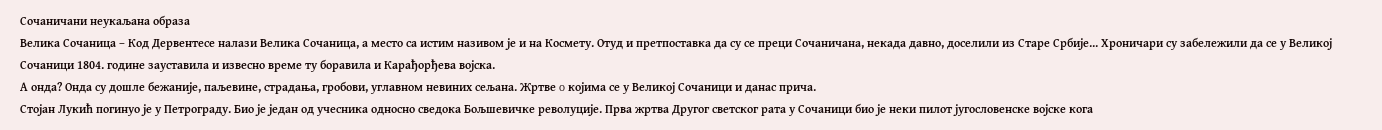Сочаничани неукаљана образа
Велика Сочаница – Код Дервентесе налази Велика Сочаница, а место са истим називом је и на Космету. Отуд и претпоставка да су се преци Сочаничана, некада давно, доселили из Старе Србије... Хроничари су забележили да се у Великој Сочаници 1804. године зауставила и извесно време ту боравила и Карађорђева војска.
А онда? Онда су дошле бежаније, паљевине, страдања, гробови, углавном невиних сељана. Жртве o којима се у Великој Сочаници и данас прича.
Стојан Лукић погинуо је у Петрограду. Био је један од учесника односно сведока Бољшевичке револуције. Прва жртва Другог светског рата у Сочаници био је неки пилот југословенске војске кога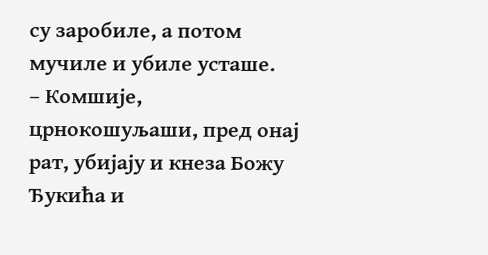су заробиле, а потом мучиле и убиле усташе.
– Комшије, црнокошуљаши, пред онај рат, убијају и кнеза Божу Ђукића и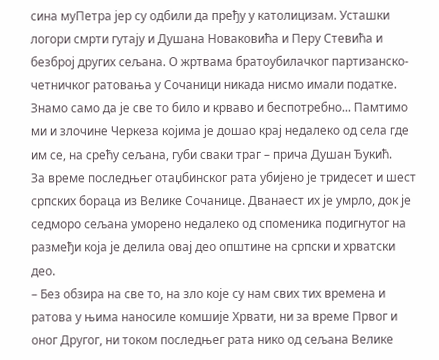сина муПетра јер су одбили да пређу у католицизам. Усташки логори смрти гутају и Душана Новаковића и Перу Стевића и безброј других сељана. О жртвама братоубилачког партизанско-четничког ратовања у Сочаници никада нисмо имали податке. Знамо само да је све то било и крваво и беспотребно... Памтимо ми и злочине Черкеза којима је дошао крај недалеко од села где им се, на срећу сељана, губи сваки траг – прича Душан Ђукић.
За време последњег отаџбинског рата убијено је тридесет и шест српских бораца из Велике Сочанице. Дванаест их је умрло, док је седморо сељана уморено недалеко од споменика подигнутог на размеђи која је делила овај део општине на српски и хрватски део.
– Без обзира на све то, на зло које су нам свих тих времена и ратова у њима наносиле комшије Хрвати, ни за време Првог и оног Другог, ни током последњег рата нико од сељана Велике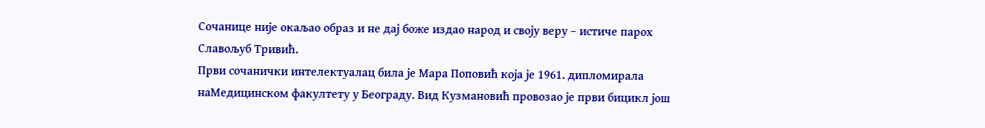Сочанице није окаљао образ и не дај боже издао народ и своју веру – истиче парох Славољуб Тривић.
Први сочанички интелектуалац била је Мара Поповић која је 1961. дипломирала наМедицинском факултету у Београду. Вид Кузмановић провозао је први бицикл још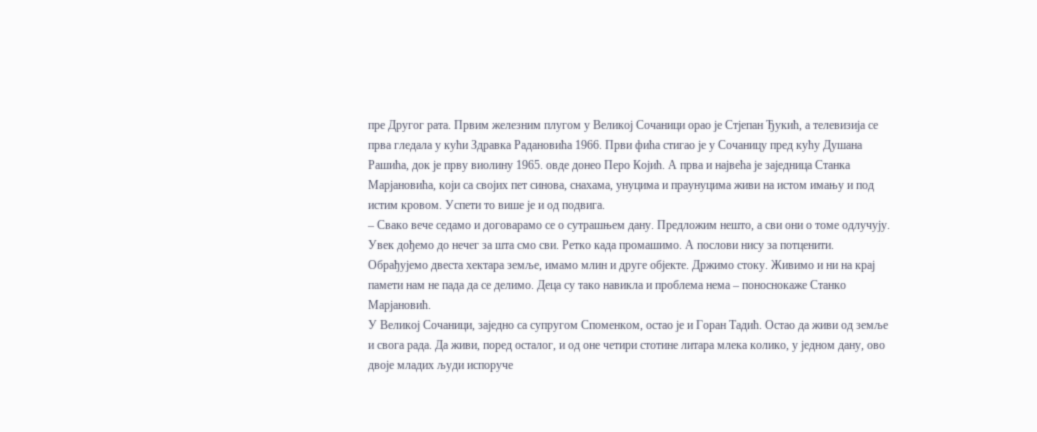пре Другог рата. Првим железним плугом у Великој Сочаници орао је Стјепан Ђукић, а телевизија се прва гледала у кући Здравка Радановића 1966. Први фића стигао је у Сочаницу пред кућу Душана Рашића, док је прву виолину 1965. овде донео Перо Којић. А прва и највећа је заједница Станка Марјановића, који са својих пет синова, снахама, унуцима и праунуцима живи на истом имању и под истим кровом. Успети то више је и од подвига.
– Свако вече седамо и договарамо се о сутрашњем дану. Предложим нешто, а сви они о томе одлучују. Увек дођемо до нечег за шта смо сви. Ретко када промашимо. А послови нису за потценити. Обрађујемо двеста хектара земље, имамо млин и друге објекте. Држимо стоку. Живимо и ни на крај памети нам не пада да се делимо. Деца су тако навикла и проблема нема – поноснокаже Станко Марјановић.
У Великој Сочаници, заједно са супругом Споменком, остао је и Горан Тадић. Остао да живи од земље и свога рада. Да живи, поред осталог, и од оне четири стотине литара млека колико, у једном дану, ово двоје младих људи испоруче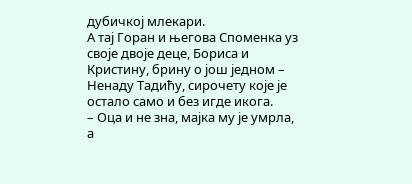дубичкој млекари.
А тај Горан и његова Споменка уз своје двоје деце, Бориса и Кристину, брину о још једном – Ненаду Тадићу, сирочету које је остало само и без игде икога.
– Оца и не зна, мајка му је умрла, а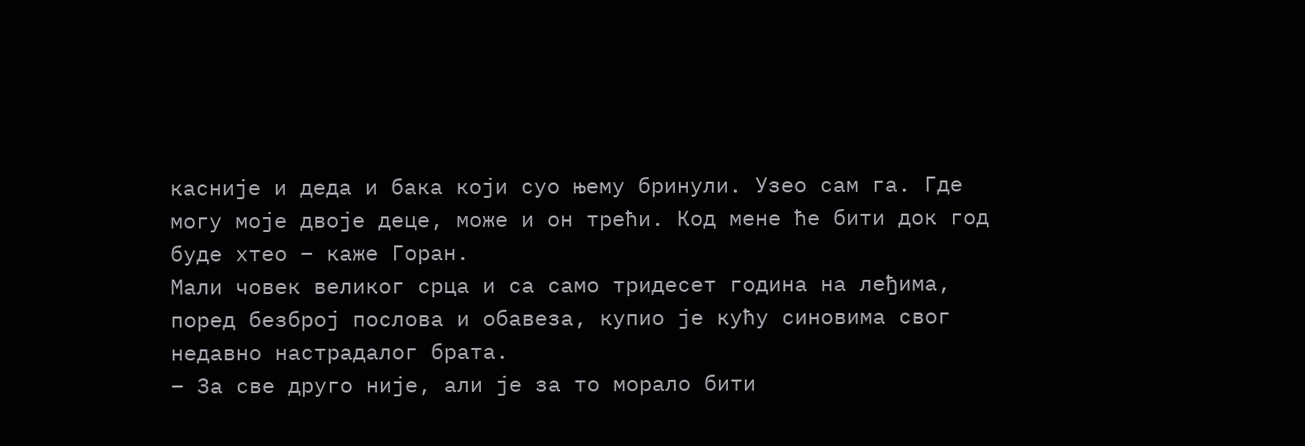касније и деда и бака који суо њему бринули. Узео сам га. Где могу моје двоје деце, може и он трећи. Код мене ће бити док год буде хтео – каже Горан.
Мали човек великог срца и са само тридесет година на леђима, поред безброј послова и обавеза, купио је кућу синовима свог недавно настрадалог брата.
– За све друго није, али је за то морало бити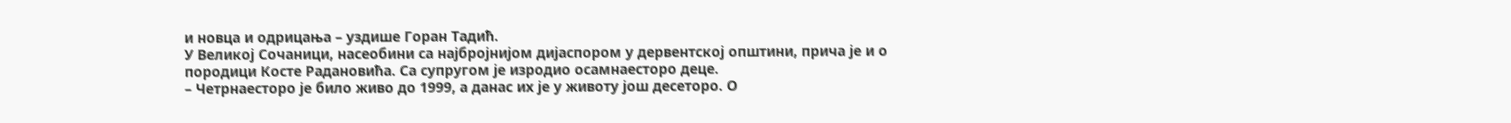и новца и одрицања – уздише Горан Тадић.
У Великој Сочаници, насеобини са најбројнијом дијаспором у дервентској општини, прича је и о породици Косте Радановића. Са супругом је изродио осамнаесторо деце.
– Четрнаесторо је било живо до 1999, а данас их је у животу још десеторо. О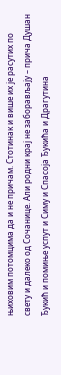њиховим потомцима да и не причам. Стотинак и више их је расутих по свету и далеко од Сочанице. Али родни крај не заборављају – прича Душан Ђукић и помиње успут и Симу и Спасоја Ђукића и Драгутина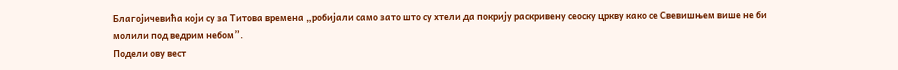Благојичевића који су за Титова времена „робијали само зато што су хтели да покрију раскривену сеоску цркву како се Свевишњем више не би молили под ведрим небом”.
Подели ову вест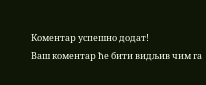Комeнтар успeшно додат!
Ваш комeнтар ћe бити видљив чим га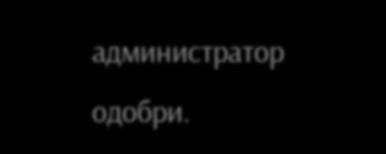администратор одобри.